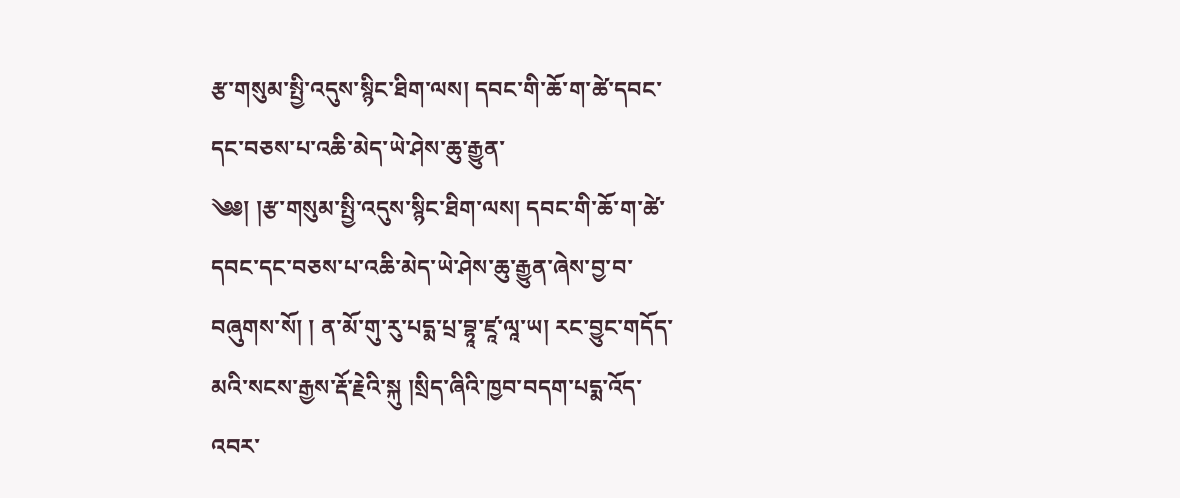རྩ་གསུམ་སྤྱི་འདུས་སྙིང་ཐིག་ལས། དབང་གི་ཆོ་ག་ཚེ་དབང་དང་བཅས་པ་འཆི་མེད་ཡེ་ཤེས་ཆུ་རྒྱུན་
༄༅། །རྩ་གསུམ་སྤྱི་འདུས་སྙིང་ཐིག་ལས། དབང་གི་ཆོ་ག་ཚེ་དབང་དང་བཅས་པ་འཆི་མེད་ཡེ་ཤེས་ཆུ་རྒྱུན་ཞེས་བྱ་བ་བཞུགས་སོ། ། ན་མོ་གུ་རུ་པདྨ་པྲ་བྷཱ་ཛཱ་ལཱ་ཡ། རང་བྱུང་གདོད་མའི་སངས་རྒྱས་རྡོ་རྗེའི་སྐུ །སྲིད་ཞིའི་ཁྱབ་བདག་པདྨ་འོད་འབར་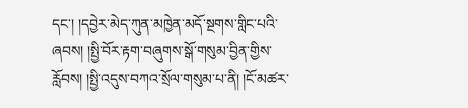དང་། །དབྱེར་མེད་ཀུན་མཁྱེན་མདོ་སྔགས་གླིང་པའི་ཞབས། །སྤྱི་བོར་རྟག་བཞུགས་སྒོ་གསུམ་བྱིན་གྱིས་རློབས། །སྤྱི་འདུས་བཀའ་སྲོལ་གསུམ་པ་ནི། །ངོ་མཚར་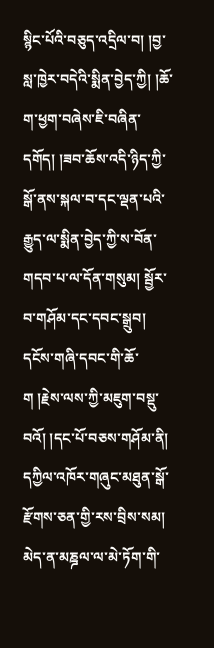སྙིང་པོའི་བཅུད་འདྲིལ་བ། །བྱ་སླ་ཁྱེར་བདེའི་སྨིན་བྱེད་ཀྱི། །ཆོ་ག་ཕྱག་བཞེས་ཇི་བཞིན་དགོད། །ཟབ་ཆོས་འདི་ཉིད་ཀྱི་སྒོ་ནས་སྐལ་བ་དང་ལྡན་པའི་རྒྱུད་ལ་སྨིན་བྱེད་ཀྱི་ས་བོན་གདབ་པ་ལ་དོན་གསུམ། སྦྱོར་བ་གཤོམ་དང་དབང་སྒྲུབ། དངོས་གཞི་དབང་གི་ཆོ་ག །རྗེས་ལས་ཀྱི་མཇུག་བསྡུ་བའོ། །དང་པོ་བཅས་གཤོམ་ནི། དཀྱིལ་འཁོར་གཞུང་མཐུན་སྒོ་རྫོགས་ཅན་གྱི་རས་བྲིས་སམ། མེད་ན་མཎྜལ་ལ་མེ་ཏོག་གི་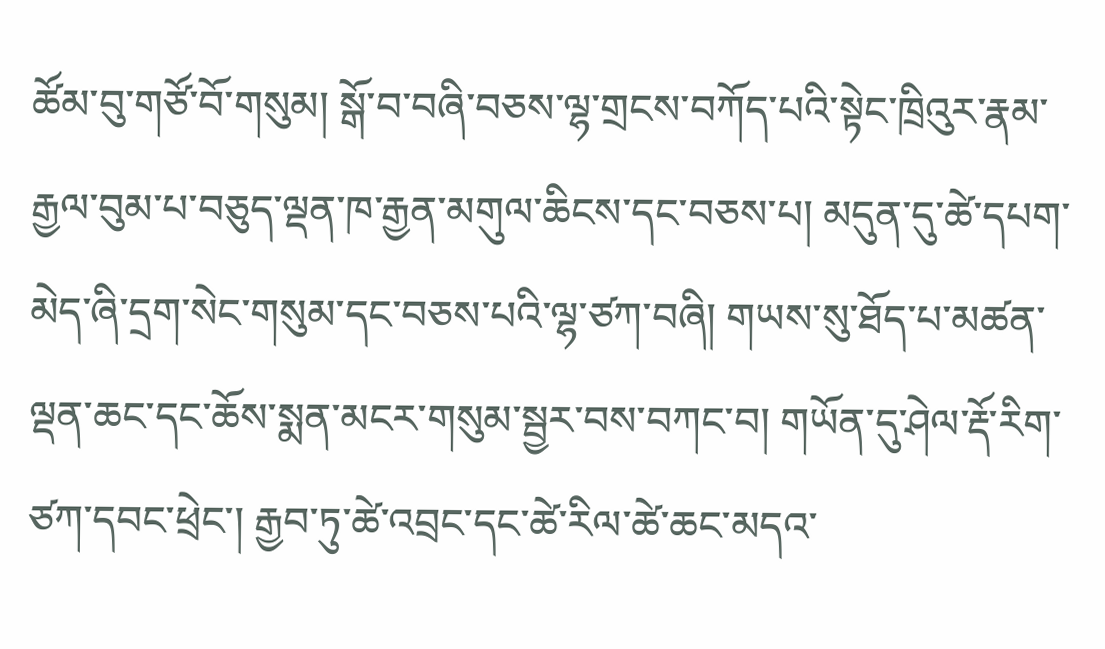ཚོམ་བུ་གཙོ་བོ་གསུམ། སྒོ་བ་བཞི་བཅས་ལྷ་གྲངས་བཀོད་པའི་སྟེང་ཁྲིའུར་རྣམ་རྒྱལ་བུམ་པ་བཅུད་ལྡན་ཁ་རྒྱན་མགུལ་ཆིངས་དང་བཅས་པ། མདུན་དུ་ཚེ་དཔག་མེད་ཞི་དྲག་སེང་གསུམ་དང་བཅས་པའི་ལྷ་ཙཀ་བཞི། གཡས་སུ་ཐོད་པ་མཚན་ལྡན་ཆང་དང་ཆོས་སྨན་མངར་གསུམ་སྦྱར་བས་བཀང་བ། གཡོན་དུ་ཤེལ་རྡོ་རིག་ཙཀ་དབང་ཕྲེང་། རྒྱབ་ཏུ་ཚེ་འབྲང་དང་ཚེ་རིལ་ཚེ་ཆང་མདའ་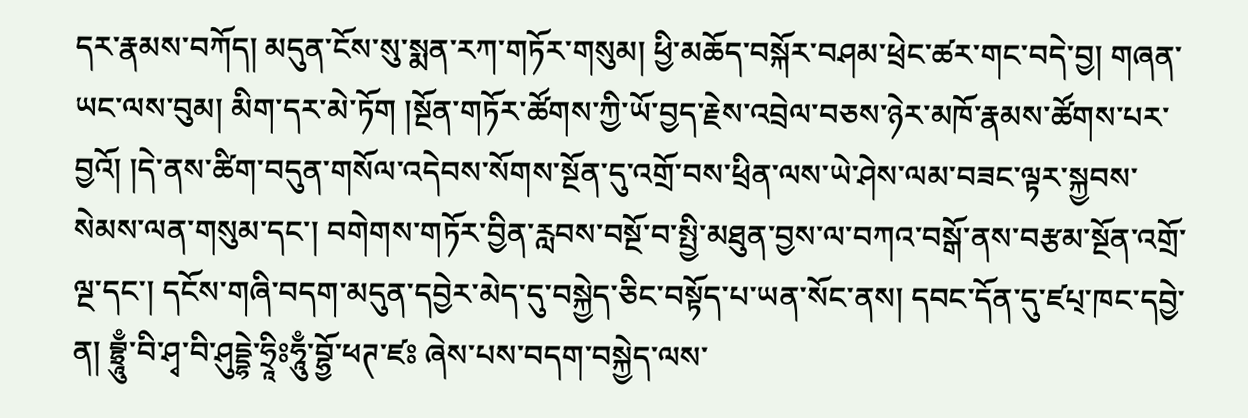དར་རྣམས་བཀོད། མདུན་ངོས་སུ་སྨན་རཀ་གཏོར་གསུམ། ཕྱི་མཆོད་བསྐོར་བཤམ་ཕྲེང་ཚར་གང་བདེ་བྱ། གཞན་ཡང་ལས་བུམ། མིག་དར་མེ་ཏོག །སྔོན་གཏོར་ཚོགས་ཀྱི་ཡོ་བྱད་རྗེས་འབྲེལ་བཅས་ཉེར་མཁོ་རྣམས་ཚོགས་པར་བྱའོ། །དེ་ནས་ཚིག་བདུན་གསོལ་འདེབས་སོགས་སྔོན་དུ་འགྲོ་བས་ཕྲིན་ལས་ཡེ་ཤེས་ལམ་བཟང་ལྟར་སྐྱབས་སེམས་ལན་གསུམ་དང་། བགེགས་གཏོར་བྱིན་རླབས་བསྔོ་བ་སྤྱི་མཐུན་བྱས་ལ་བཀའ་བསྒོ་ནས་བརྩམ་སྔོན་འགྲོ་ལྔ་དང་། དངོས་གཞི་བདག་མདུན་དབྱེར་མེད་དུ་བསྐྱེད་ཅིང་བསྟོད་པ་ཡན་སོང་ནས། དབང་དོན་དུ་ཛཔ྄་ཁང་དབྱེ་ན། བྷྲཱུྃ་བི་ཤྭ་བི་ཤུདྡྷེ་ཧྲཱིཿཧཱུྃ་བྷྱོ་ཕཊ་ཛཿ ཞེས་པས་བདག་བསྐྱེད་ལས་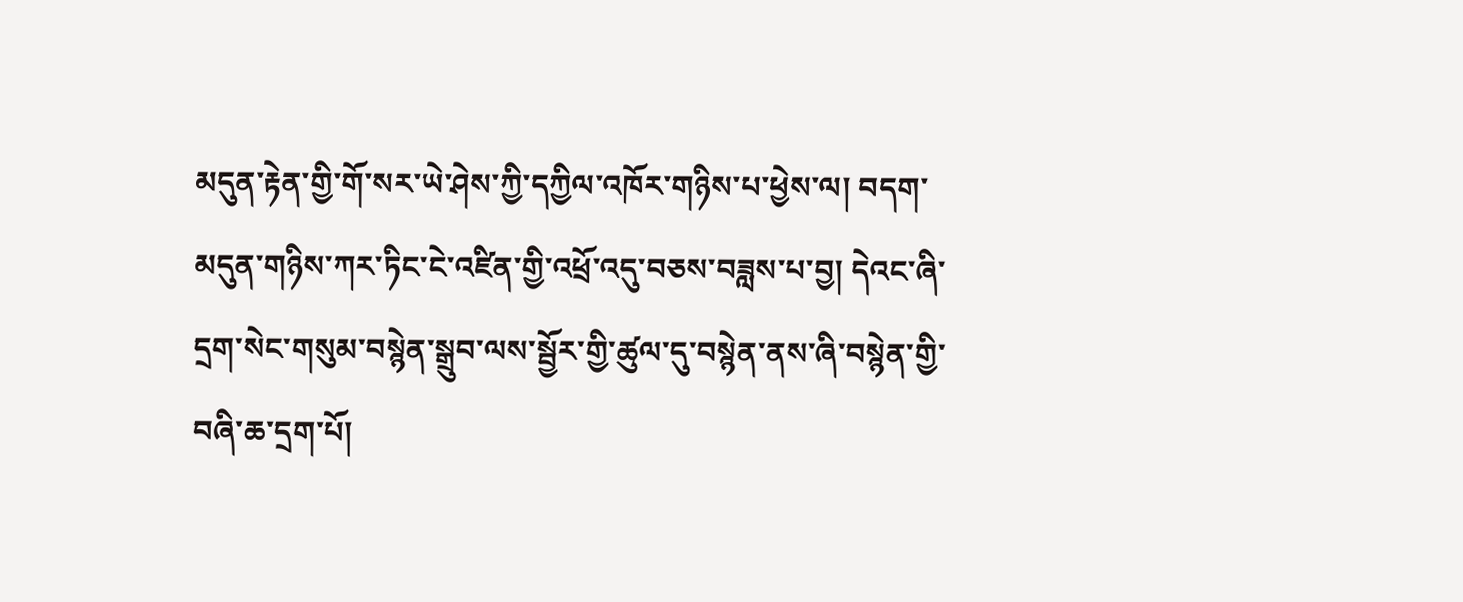མདུན་རྟེན་གྱི་གོ་སར་ཡེ་ཤེས་ཀྱི་དཀྱིལ་འཁོར་གཉིས་པ་ཕྱེས་ལ། བདག་མདུན་གཉིས་ཀར་ཏིང་ངེ་འཛིན་གྱི་འཕྲོ་འདུ་བཅས་བཟླས་པ་བྱ། དེའང་ཞི་དྲག་སེང་གསུམ་བསྙེན་སྒྲུབ་ལས་སྦྱོར་གྱི་ཚུལ་དུ་བསྙེན་ནས་ཞི་བསྙེན་གྱི་བཞི་ཆ་དྲག་པོ།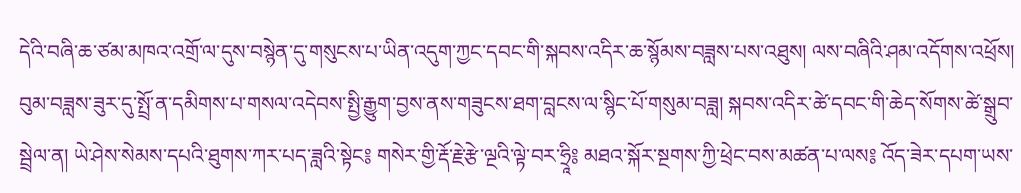དེའི་བཞི་ཆ་ཙམ་མཁའ་འགྲོ་ལ་དུས་བསྙེན་དུ་གསུངས་པ་ཡིན་འདུག་ཀྱང་དབང་གི་སྐབས་འདིར་ཆ་སྙོམས་བཟླས་པས་འཐུས། ལས་བཞིའི་ཤམ་འདོགས་འཕྲོས། བུམ་བཟླས་ཟུར་དུ་སྤྲོ་ན་དམིགས་པ་གསལ་འདེབས་སྤྱི་རྒྱུག་བྱས་ནས་གཟུངས་ཐག་བླངས་ལ་སྙིང་པོ་གསུམ་བཟླ། སྐབས་འདིར་ཚེ་དབང་གི་ཆེད་སོགས་ཚེ་སྒྲུབ་སྦྲེལ་ན། ཡེ་ཤེས་སེམས་དཔའི་ཐུགས་ཀར་པད་ཟླའི་སྟེང༔ གསེར་གྱི་རྡོ་རྗེ་རྩེ་ལྔའི་ལྟེ་བར་ཧྲཱི༔ མཐའ་སྐོར་སྔགས་ཀྱི་ཕྲེང་བས་མཚན་པ་ལས༔ འོད་ཟེར་དཔག་ཡས་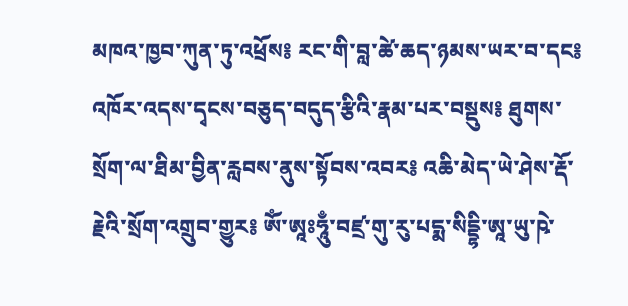མཁའ་ཁྱབ་ཀུན་ཏུ་འཕྲོས༔ རང་གི་བླ་ཚེ་ཆད་ཉམས་ཡར་བ་དང༔ འཁོར་འདས་དྭངས་བཅུད་བདུད་རྩིའི་རྣམ་པར་བསྡུས༔ ཐུགས་སྲོག་ལ་ཐིམ་བྱིན་རླབས་ནུས་སྟོབས་འབར༔ འཆི་མེད་ཡེ་ཤེས་རྡོ་རྗེའི་སྲོག་འགྲུབ་གྱུར༔ ཨོཾ་ཨཱཿཧཱུྃ་བཛྲ་གུ་རུ་པདྨ་སིདྡྷི་ཨཱ་ཡུ་ཥེ་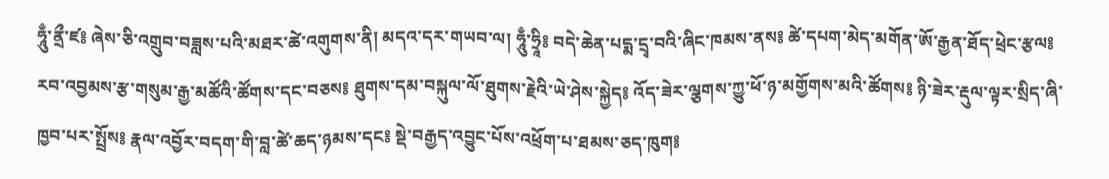ཧཱུྃ་ནྲྀ་ཛ༔ ཞེས་ཅི་འགྲུབ་བཟླས་པའི་མཐར་ཚེ་འགུགས་ནི། མདའ་དར་གཡབ་ལ། ཧཱུྃ་ཧྲཱི༔ བདེ་ཆེན་པདྨ་དྲྭ་བའི་ཞིང་ཁམས་ནས༔ ཚེ་དཔག་མེད་མགོན་ཨོ་རྒྱན་ཐོད་ཕྲེང་རྩལ༔ རབ་འབྱམས་རྩ་གསུམ་རྒྱ་མཚོའི་ཚོགས་དང་བཅས༔ ཐུགས་དམ་བསྐུལ་ལོ་ཐུགས་རྗེའི་ཡེ་ཤེས་སྐྱེད༔ འོད་ཟེར་ལྕགས་ཀྱུ་ཕོ་ཉ་མགྱོགས་མའི་ཚོགས༔ ཉི་ཟེར་རྡུལ་ལྟར་སྲིད་ཞི་ཁྱབ་པར་སྤྲོས༔ རྣལ་འབྱོར་བདག་གི་བླ་ཚེ་ཆད་ཉམས་དང༔ སྡེ་བརྒྱད་འབྱུང་པོས་འཕྲོག་པ་ཐམས་ཅད་ཁུག༔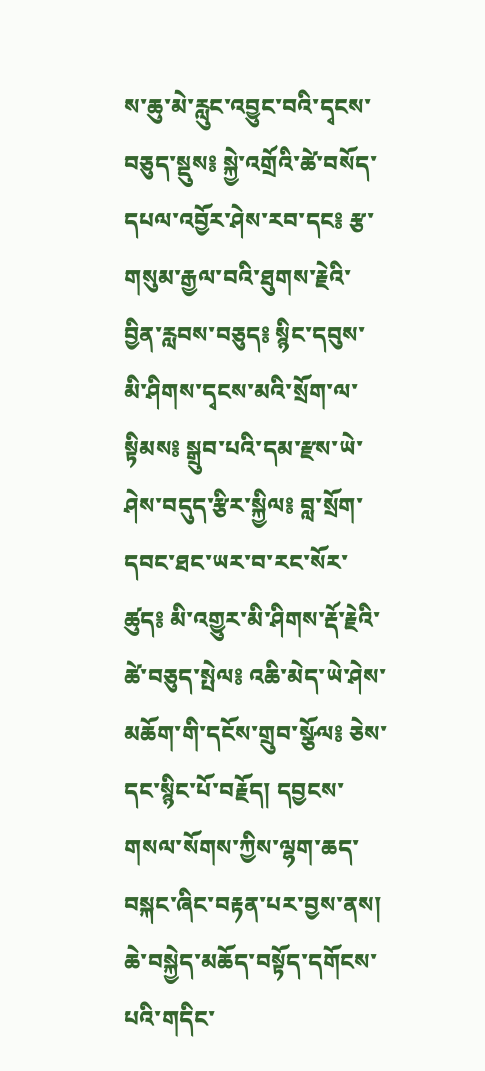ས་ཆུ་མེ་རླུང་འབྱུང་བའི་དྭངས་བཅུད་སྡུས༔ སྐྱེ་འགྲོའི་ཚེ་བསོད་དཔལ་འབྱོར་ཤེས་རབ་དང༔ རྩ་གསུམ་རྒྱལ་བའི་ཐུགས་རྗེའི་བྱིན་རླབས་བཅུད༔ སྙིང་དབུས་མི་ཤིགས་དྭངས་མའི་སྲོག་ལ་སྟིམས༔ སྒྲུབ་པའི་དམ་རྫས་ཡེ་ཤེས་བདུད་རྩིར་སྐྱིལ༔ བླ་སྲོག་དབང་ཐང་ཡར་བ་རང་སོར་ཚུད༔ མི་འགྱུར་མི་ཤིགས་རྡོ་རྗེའི་ཚེ་བཅུད་སྤེལ༔ འཆི་མེད་ཡེ་ཤེས་མཆོག་གི་དངོས་གྲུབ་སྩོལ༔ ཅེས་དང་སྙིང་པོ་བརྗོད། དབྱངས་གསལ་སོགས་ཀྱིས་ལྷག་ཆད་བསྐང་ཞིང་བརྟན་པར་བྱས་ནས། ཆེ་བསྐྱེད་མཆོད་བསྟོད་དགོངས་པའི་གདིང་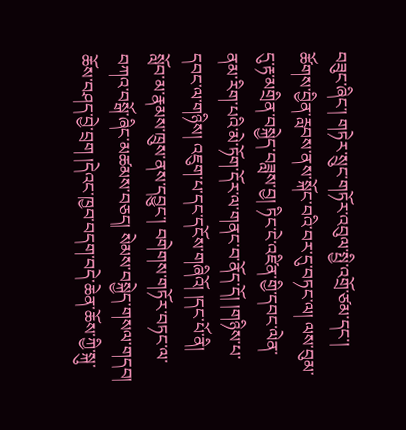བཟུང་ཞིང་། གཏེར་སྲུང་གཏོར་འབུལ་སྤྱི་འགྲོ་ཙམ་དང་། ཚོགས་བྱིན་རླབས་ནས་སྐོང་བའི་བར་དུ་བཏང་ལ། ལས་བུམ་དུ་རྟ་མགྲིན་བསྐྱེད་བཟླས་བྱ། ཏིང་ངེ་འཛིན་གྱི་དབང་ལེན་ནམ་རིག་པའི་མེ་ཏོག་དོར་ལ་གནང་བ་ནོད་དོ། །གཉིས་པ་དབང་ལ་གཉིས། འཇུག་པ་དང་དངོས་གཞིའོ། །དང་པོ་ནི། སློབ་མ་རྣམས་ཁྲུས་ནས་དབྱུང་། བགེགས་གཏོར་བཏང་ལ་བཀའ་བསྒོ་ཞིང་མཚམས་བཅད། སེམས་བསྐྱེད་གསལ་གདབ། ཆོས་བཤད་བྱེ་བྲག །དེའང་ཁྱབ་བདག་བདེ་ཆེན་ཆོས་ཀྱི་སྐུ་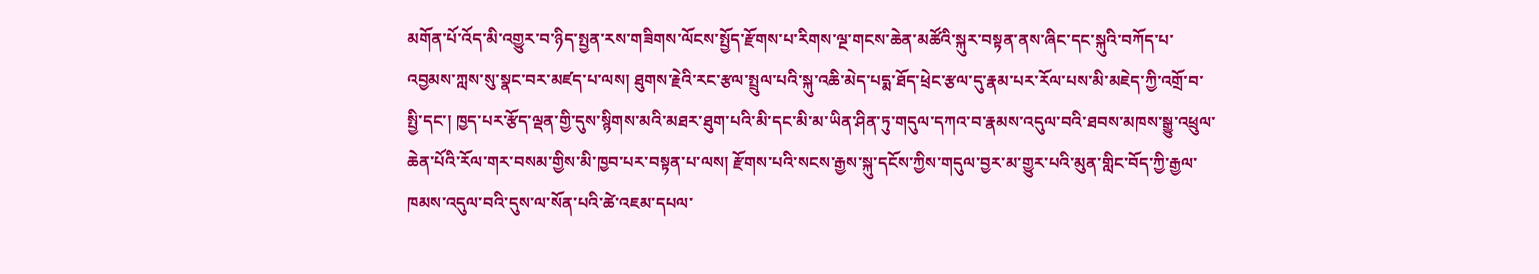མགོན་པོ་འོད་མི་འགྱུར་བ་ཉིད་སྤྱན་རས་གཟིགས་ལོངས་སྤྱོད་རྫོགས་པ་རིགས་ལྔ་གངས་ཆེན་མཚོའི་སྐུར་བསྟན་ནས་ཞིང་དང་སྐུའི་བཀོད་པ་འབྱམས་ཀླས་སུ་སྣང་བར་མཛད་པ་ལས། ཐུགས་རྗེའི་རང་རྩལ་སྤྲུལ་པའི་སྐུ་འཆི་མེད་པདྨ་ཐོད་ཕྲེང་རྩལ་དུ་རྣམ་པར་རོལ་པས་མི་མཇེད་ཀྱི་འགྲོ་བ་སྤྱི་དང་། ཁྱད་པར་རྩོད་ལྡན་གྱི་དུས་སྙིགས་མའི་མཐར་ཐུག་པའི་མི་དང་མི་མ་ཡིན་ཤིན་ཏུ་གདུལ་དཀའ་བ་རྣམས་འདུལ་བའི་ཐབས་མཁས་སྒྱུ་འཕྲུལ་ཆེན་པོའི་རོལ་གར་བསམ་གྱིས་མི་ཁྱབ་པར་བསྟན་པ་ལས། རྫོགས་པའི་སངས་རྒྱས་སྐུ་དངོས་ཀྱིས་གདུལ་བྱར་མ་གྱུར་པའི་མུན་གླིང་བོད་ཀྱི་རྒྱལ་ཁམས་འདུལ་བའི་དུས་ལ་སོན་པའི་ཚེ་འཇམ་དཔལ་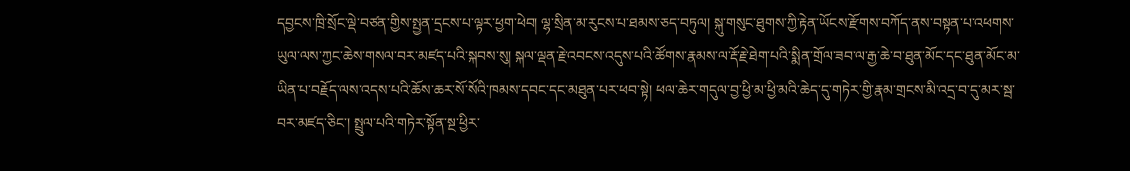དབྱངས་ཁྲི་སྲོང་ལྡེ་བཙན་གྱིས་སྤྱན་དྲངས་པ་ལྟར་ཕྱག་ཕེབ། ལྷ་སྲིན་མ་རུངས་པ་ཐམས་ཅད་བཏུལ། སྐུ་གསུང་ཐུགས་ཀྱི་རྟེན་ཡོངས་རྫོགས་བཀོད་ནས་བསྟན་པ་འཕགས་ཡུལ་ལས་ཀྱང་ཆེས་གསལ་བར་མཛད་པའི་སྐབས་སུ། སྐལ་ལྡན་རྗེ་འབངས་འདུས་པའི་ཚོགས་རྣམས་ལ་རྡོ་རྗེ་ཐེག་པའི་སྨིན་གྲོལ་ཟབ་ལ་རྒྱ་ཆེ་བ་ཐུན་མོང་དང་ཐུན་མོང་མ་ཡིན་པ་བརྗོད་ལས་འདས་པའི་ཆོས་ཆར་སོ་སོའི་ཁམས་དབང་དང་མཐུན་པར་ཕབ་སྟེ། ཕལ་ཆེར་གདུལ་བྱ་ཕྱི་མ་ཕྱི་མའི་ཆེད་དུ་གཏེར་གྱི་རྣམ་གྲངས་མི་འདྲ་བ་དུ་མར་སྦ་བར་མཛད་ཅིང་། སྤྲུལ་པའི་གཏེར་སྟོན་སྔ་ཕྱིར་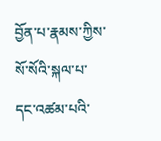བྱོན་པ་རྣམས་ཀྱིས་སོ་སོའི་སྐལ་པ་དང་འཚམ་པའི་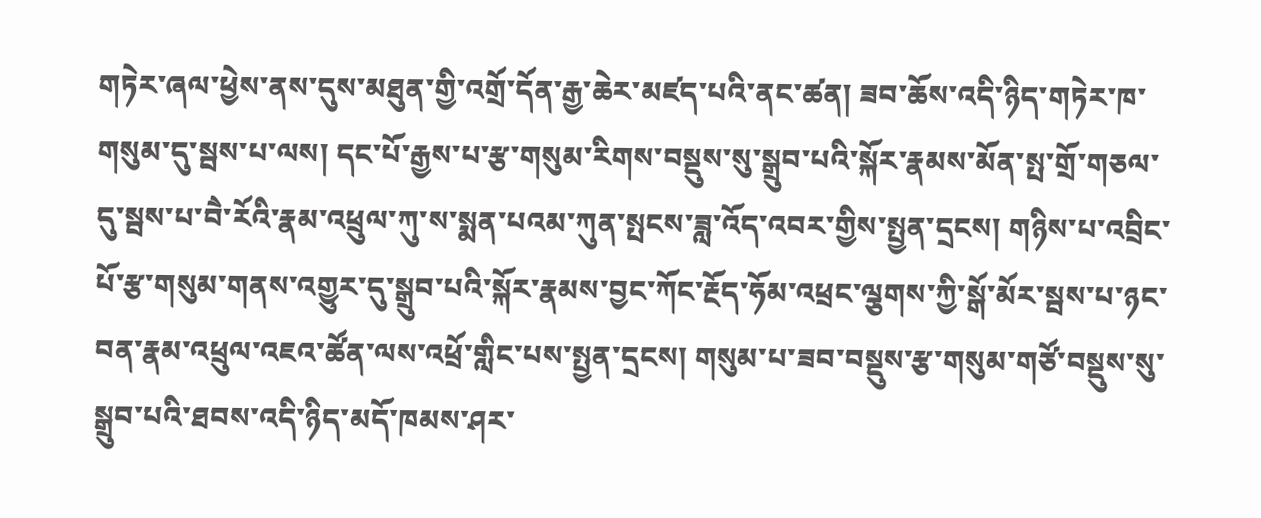གཏེར་ཞལ་ཕྱེས་ནས་དུས་མཐུན་གྱི་འགྲོ་དོན་རྒྱ་ཆེར་མཛད་པའི་ནང་ཚན། ཟབ་ཆོས་འདི་ཉིད་གཏེར་ཁ་གསུམ་དུ་སྦས་པ་ལས། དང་པོ་རྒྱས་པ་རྩ་གསུམ་རིགས་བསྡུས་སུ་སྒྲུབ་པའི་སྐོར་རྣམས་མོན་སྤ་གྲོ་གཅལ་དུ་སྦས་པ་བཻ་རོའི་རྣམ་འཕྲུལ་ཀུ་ས་སྨན་པའམ་ཀུན་སྤངས་ཟླ་འོད་འབར་གྱིས་སྤྱན་དྲངས། གཉིས་པ་འབྲིང་པོ་རྩ་གསུམ་གནས་འགྱུར་དུ་སྒྲུབ་པའི་སྐོར་རྣམས་བྱང་ཀོང་རྔོད་ཧོམ་འཕྲང་ལྕགས་ཀྱི་སྒོ་མོར་སྦས་པ་ཉང་བན་རྣམ་འཕྲུལ་འཇའ་ཚོན་ལས་འཕྲོ་གླིང་པས་སྤྱན་དྲངས། གསུམ་པ་ཟབ་བསྡུས་རྩ་གསུམ་གཙོ་བསྡུས་སུ་སྒྲུབ་པའི་ཐབས་འདི་ཉིད་མདོ་ཁམས་ཤར་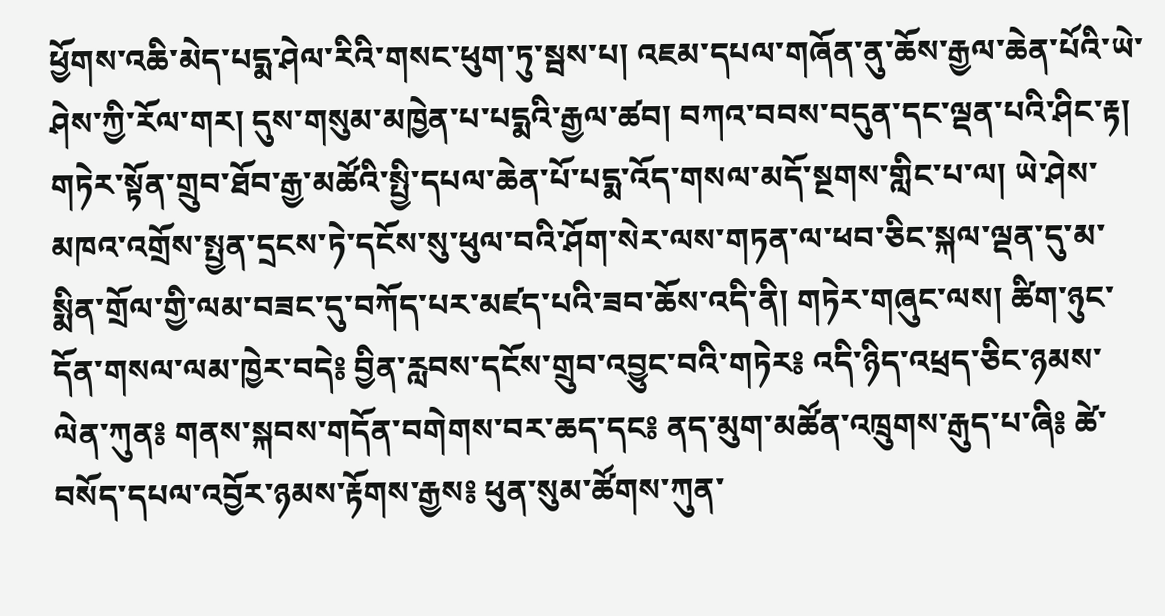ཕྱོགས་འཆི་མེད་པདྨ་ཤེལ་རིའི་གསང་ཕུག་ཏུ་སྦས་པ། འཇམ་དཔལ་གཞོན་ནུ་ཆོས་རྒྱལ་ཆེན་པོའི་ཡེ་ཤེས་ཀྱི་རོལ་གར། དུས་གསུམ་མཁྱེན་པ་པདྨའི་རྒྱལ་ཚབ། བཀའ་བབས་བདུན་དང་ལྡན་པའི་ཤིང་རྟ། གཏེར་སྟོན་གྲུབ་ཐོབ་རྒྱ་མཚོའི་སྤྱི་དཔལ་ཆེན་པོ་པདྨ་འོད་གསལ་མདོ་སྔགས་གླིང་པ་ལ། ཡེ་ཤེས་མཁའ་འགྲོས་སྤྱན་དྲངས་ཏེ་དངོས་སུ་ཕུལ་བའི་ཤོག་སེར་ལས་གཏན་ལ་ཕབ་ཅིང་སྐལ་ལྡན་དུ་མ་སྨིན་གྲོལ་གྱི་ལམ་བཟང་དུ་བཀོད་པར་མཛད་པའི་ཟབ་ཆོས་འདི་ནི། གཏེར་གཞུང་ལས། ཚིག་ཉུང་དོན་གསལ་ལམ་ཁྱེར་བདེ༔ བྱིན་རླབས་དངོས་གྲུབ་འབྱུང་བའི་གཏེར༔ འདི་ཉིད་འཕྲད་ཅིང་ཉམས་ལེན་ཀུན༔ གནས་སྐབས་གདོན་བགེགས་བར་ཆད་དང༔ ནད་མུག་མཚོན་འཁྲུགས་རྒུད་པ་ཞི༔ ཚེ་བསོད་དཔལ་འབྱོར་ཉམས་རྟོགས་རྒྱས༔ ཕུན་སུམ་ཚོགས་ཀུན་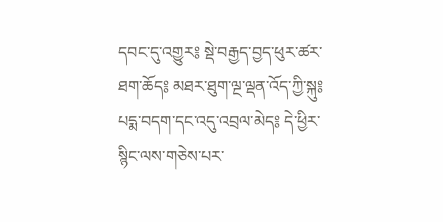དབང་དུ་འགྱུར༔ སྡེ་བརྒྱད་བྱད་ཕུར་ཚར་ཐག་ཆོད༔ མཐར་ཐུག་ལྔ་ལྡན་འོད་ཀྱི་སྐུ༔ པདྨ་བདག་དང་འདུ་འབྲལ་མེད༔ དེ་ཕྱིར་སྙིང་ལས་གཅེས་པར་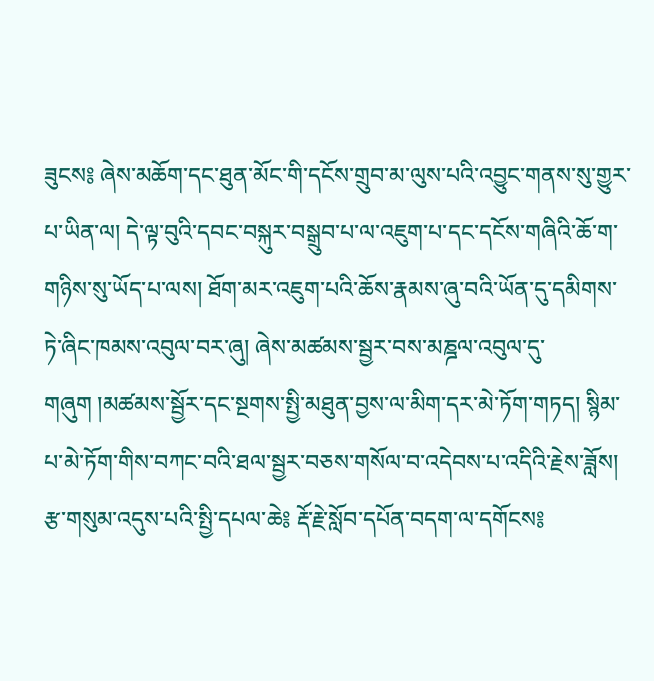ཟུངས༔ ཞེས་མཆོག་དང་ཐུན་མོང་གི་དངོས་གྲུབ་མ་ལུས་པའི་འབྱུང་གནས་སུ་གྱུར་པ་ཡིན་ལ། དེ་ལྟ་བུའི་དབང་བསྐུར་བསྒྲུབ་པ་ལ་འཇུག་པ་དང་དངོས་གཞིའི་ཆོ་ག་གཉིས་སུ་ཡོད་པ་ལས། ཐོག་མར་འཇུག་པའི་ཆོས་རྣམས་ཞུ་བའི་ཡོན་དུ་དམིགས་ཏེ་ཞིང་ཁམས་འབུལ་བར་ཞུ། ཞེས་མཚམས་སྦྱར་བས་མཎྜལ་འབུལ་དུ་གཞུག །མཚམས་སྦྱོར་དང་སྔགས་སྤྱི་མཐུན་བྱས་ལ་མིག་དར་མེ་ཏོག་གཏད། སྙིམ་པ་མེ་ཏོག་གིས་བཀང་བའི་ཐལ་སྦྱར་བཅས་གསོལ་བ་འདེབས་པ་འདིའི་རྗེས་ཟློས། རྩ་གསུམ་འདུས་པའི་སྤྱི་དཔལ་ཆེ༔ རྡོ་རྗེ་སློབ་དཔོན་བདག་ལ་དགོངས༔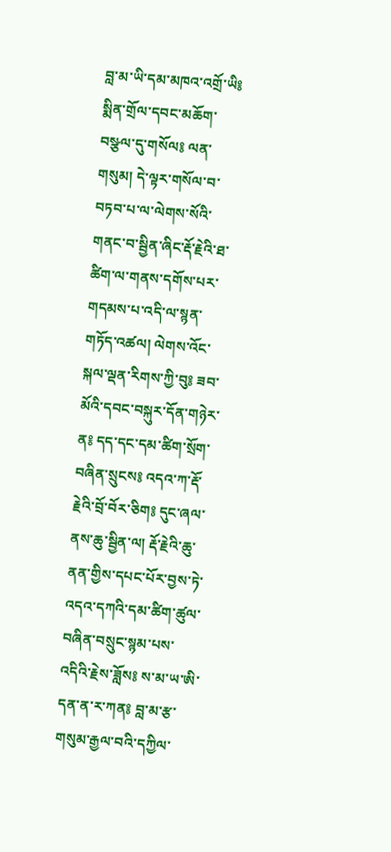བླ་མ་ཡི་དམ་མཁའ་འགྲོ་ཡི༔ སྨིན་གྲོལ་དབང་མཆོག་བསྩལ་དུ་གསོལ༔ ལན་གསུམ། དེ་ལྟར་གསོལ་བ་བཏབ་པ་ལ་ལེགས་སོའི་གནང་བ་སྦྱིན་ཞིང་རྡོ་རྗེའི་ཐ་ཚིག་ལ་གནས་དགོས་པར་གདམས་པ་འདི་ལ་སྙན་གཏོད་འཚལ། ལེགས་འོང་སྐལ་ལྡན་རིགས་ཀྱི་བུ༔ ཟབ་མོའི་དབང་བསྐུར་དོན་གཉེར་ན༔ དད་དང་དམ་ཚིག་སྲོག་བཞིན་སྲུངས༔ འདའ་ཀ་རྡོ་རྗེའི་བྲོ་བོར་ཅིག༔ དུང་ཞལ་ནས་ཆུ་སྦྱིན་ལ། རྡོ་རྗེའི་ཆུ་ནན་གྱིས་དཔང་པོར་བྱས་ཏེ་འདའ་དཀའི་དམ་ཚིག་ཚུལ་བཞིན་བསྲུང་སྙམ་པས་འདིའི་རྗེས་ཟློས༔ ས་མ་ཡ་ཨི་དན་ན་ར་ཀན༔ བླ་མ་རྩ་གསུམ་རྒྱལ་བའི་དཀྱིལ་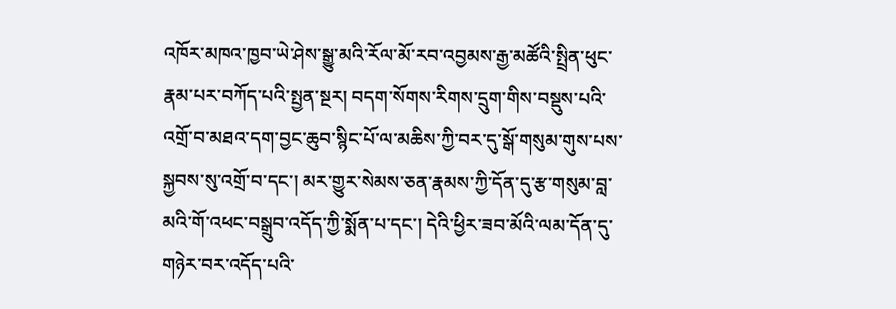འཁོར་མཁའ་ཁྱབ་ཡེ་ཤེས་སྒྱུ་མའི་རོལ་མོ་རབ་འབྱམས་རྒྱ་མཚོའི་སྤྲིན་ཕུང་རྣམ་པར་བཀོད་པའི་སྤྱན་སྔར། བདག་སོགས་རིགས་དྲུག་གིས་བསྡུས་པའི་འགྲོ་བ་མཐའ་དག་བྱང་ཆུབ་སྙིང་པོ་ལ་མཆིས་ཀྱི་བར་དུ་སྒོ་གསུམ་གུས་པས་སྐྱབས་སུ་འགྲོ་བ་དང་། མར་གྱུར་སེམས་ཅན་རྣམས་ཀྱི་དོན་དུ་རྩ་གསུམ་བླ་མའི་གོ་འཕང་བསྒྲུབ་འདོད་ཀྱི་སྨོན་པ་དང་། དེའི་ཕྱིར་ཟབ་མོའི་ལམ་དོན་དུ་གཉེར་བར་འདོད་པའི་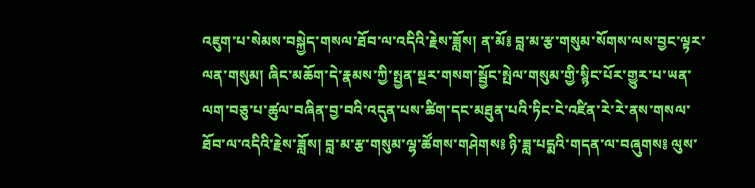འཇུག་པ་སེམས་བསྐྱེད་གསལ་ཐོབ་ལ་འདིའི་རྗེས་ཟློས། ན་མོ༔ བླ་མ་རྩ་གསུམ་སོགས་ལས་བྱང་ལྟར་ལན་གསུམ། ཞིང་མཆོག་དེ་རྣམས་ཀྱི་སྤྱན་སྔར་གསག་སྦྱོང་སྤེལ་གསུམ་གྱི་སྙིང་པོར་གྱུར་པ་ཡན་ལག་བཅུ་པ་ཚུལ་བཞིན་བྱ་བའི་འདུན་པས་ཚིག་དང་མཐུན་པའི་ཏིང་ངེ་འཛིན་རེ་རེ་ནས་གསལ་ཐོབ་ལ་འདིའི་རྗེས་ཟློས། བླ་མ་རྩ་གསུམ་ལྷ་ཚོགས་གཤེགས༔ ཉི་ཟླ་པདྨའི་གདན་ལ་བཞུགས༔ ལུས་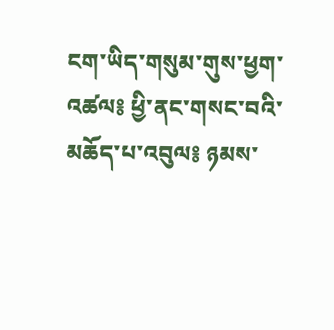ངག་ཡིད་གསུམ་གུས་ཕྱག་འཚལ༔ ཕྱི་ནང་གསང་བའི་མཆོད་པ་འབུལ༔ ཉམས་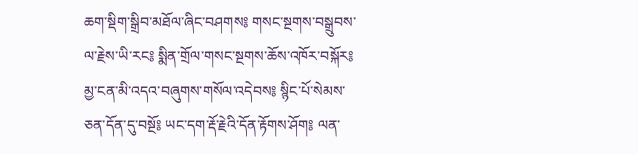ཆག་སྡིག་སྒྲིབ་མཐོལ་ཞིང་བཤགས༔ གསང་སྔགས་བསྒྲུབས་ལ་རྗེས་ཡི་རང༔ སྨིན་གྲོལ་གསང་སྔགས་ཆོས་འཁོར་བསྐོར༔ མྱ་ངན་མི་འདའ་བཞུགས་གསོལ་འདེབས༔ སྙིང་པོ་སེམས་ཅན་དོན་དུ་བསྔོ༔ ཡང་དག་རྡོ་རྗེའི་དོན་རྟོགས་ཤོག༔ ལན་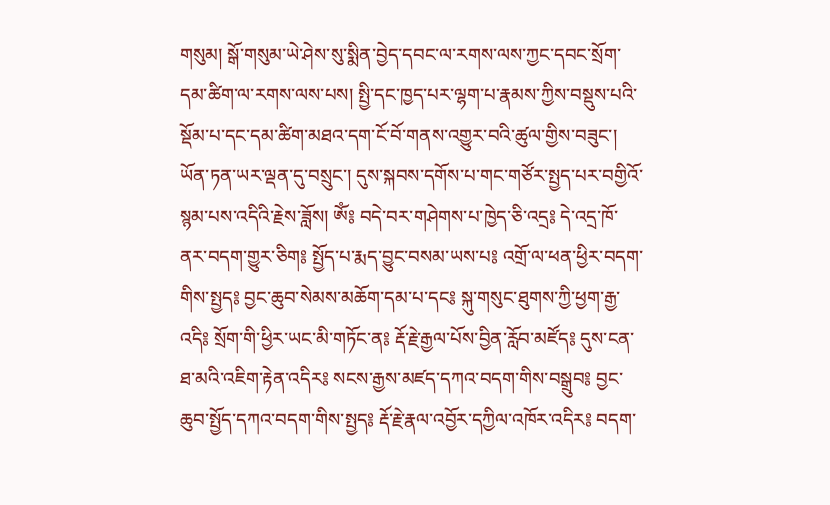གསུམ། སྒོ་གསུམ་ཡེ་ཤེས་སུ་སྨིན་བྱེད་དབང་ལ་རགས་ལས་ཀྱང་དབང་སྲོག་དམ་ཚིག་ལ་རགས་ལས་པས། སྤྱི་དང་ཁྱད་པར་ལྷག་པ་རྣམས་ཀྱིས་བསྡུས་པའི་སྡོམ་པ་དང་དམ་ཚིག་མཐའ་དག་ངོ་བོ་གནས་འགྱུར་བའི་ཚུལ་གྱིས་བཟུང་། ཡོན་ཏན་ཡར་ལྡན་དུ་བསྲུང་། དུས་སྐབས་དགོས་པ་གང་གཙོར་སྤྱད་པར་བགྱིའོ་སྙམ་པས་འདིའི་རྗེས་ཟློས། ཨོཾ༔ བདེ་བར་གཤེགས་པ་ཁྱེད་ཅི་འདྲ༔ དེ་འདྲ་ཁོ་ནར་བདག་གྱུར་ཅིག༔ སྤྱོད་པ་རྨད་བྱུང་བསམ་ཡས་པ༔ འགྲོ་ལ་ཕན་ཕྱིར་བདག་གིས་སྤྱད༔ བྱང་ཆུབ་སེམས་མཆོག་དམ་པ་དང༔ སྐུ་གསུང་ཐུགས་ཀྱི་ཕྱག་རྒྱ་འདི༔ སྲོག་གི་ཕྱིར་ཡང་མི་གཏོང་ན༔ རྡོ་རྗེ་རྒྱལ་པོས་བྱིན་རློབ་མཛོད༔ དུས་ངན་ཐ་མའི་འཇིག་རྟེན་འདིར༔ སངས་རྒྱས་མཛད་དཀའ་བདག་གིས་བསྒྲུབ༔ བྱང་ཆུབ་སྤྱོད་དཀའ་བདག་གིས་སྤྱད༔ རྡོ་རྗེ་རྣལ་འབྱོར་དཀྱིལ་འཁོར་འདིར༔ བདག་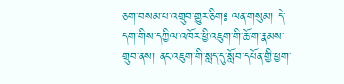ཅག་བསམ་པ་འགྲུབ་གྱུར་ཅིག༔ ལན་གསུམ། དེ་དག་གིས་དཀྱིལ་འཁོར་ཕྱི་འཇུག་གི་ཆོ་ག་རྣམས་གྲུབ་ནས། ནང་འཇུག་གི་སླད་དུ་སློབ་དཔོན་གྱི་ཕྱག་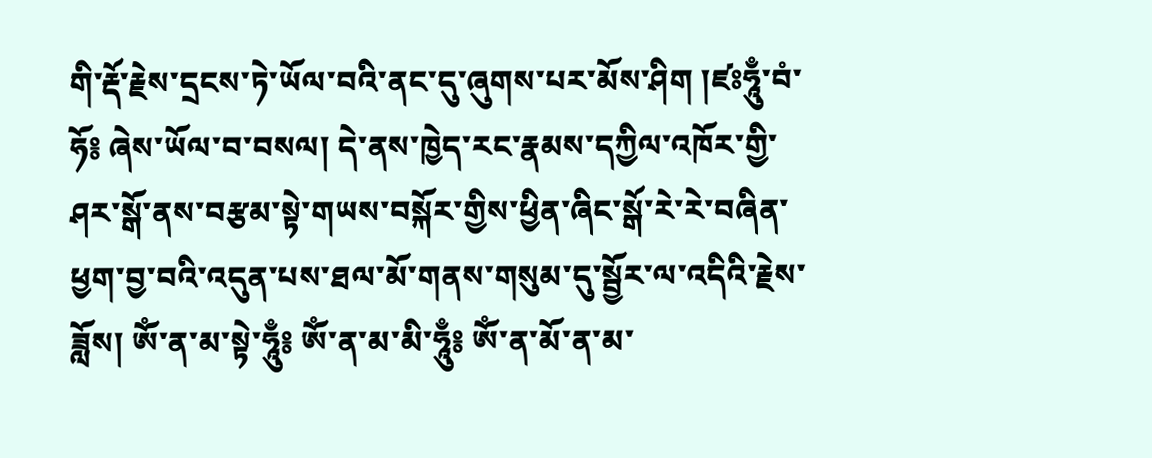གི་རྡོ་རྗེས་དྲངས་ཏེ་ཡོལ་བའི་ནང་དུ་ཞུགས་པར་མོས་ཤིག །ཛཿཧཱུྃ་བཾ་ཧོ༔ ཞེས་ཡོལ་བ་བསལ། དེ་ནས་ཁྱེད་རང་རྣམས་དཀྱིལ་འཁོར་གྱི་ཤར་སྒོ་ནས་བརྩམ་སྟེ་གཡས་བསྐོར་གྱིས་ཕྱིན་ཞིང་སྒོ་རེ་རེ་བཞིན་ཕྱག་བྱ་བའི་འདུན་པས་ཐལ་མོ་གནས་གསུམ་དུ་སྦྱོར་ལ་འདིའི་རྗེས་ཟློས། ཨོཾ་ན་མ་སྟེ་ཧཱུྃ༔ ཨོཾ་ན་མ་མི་ཧཱུྃ༔ ཨོཾ་ན་མོ་ན་མ་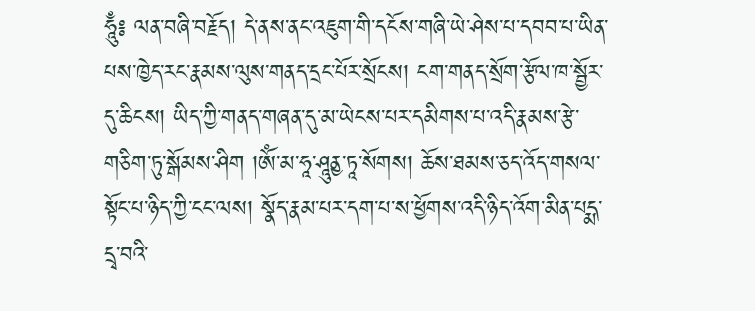ཧཱུྃ༔ ལན་བཞི་བརྗོད། དེ་ནས་ནང་འཇུག་གི་དངོས་གཞི་ཡེ་ཤེས་པ་དབབ་པ་ཡིན་པས་ཁྱེད་རང་རྣམས་ལུས་གནད་དྲང་པོར་སྲོངས། ངག་གནད་སྲོག་རྩོལ་ཁ་སྦྱོར་དུ་ཆིངས། ཡིད་ཀྱི་གནད་གཞན་དུ་མ་ཡེངས་པར་དམིགས་པ་འདི་རྣམས་རྩེ་གཅིག་ཏུ་སྒོམས་ཤིག །ཨོཾ་མ་ཧཱ་ཤཱུནྱ་ཏཱ་སོགས། ཆོས་ཐམས་ཅད་འོད་གསལ་སྟོང་པ་ཉིད་ཀྱི་ངང་ལས། སྣོད་རྣམ་པར་དག་པ་ས་ཕྱོགས་འདི་ཉིད་འོག་མིན་པདྨ་དྲྭ་བའི་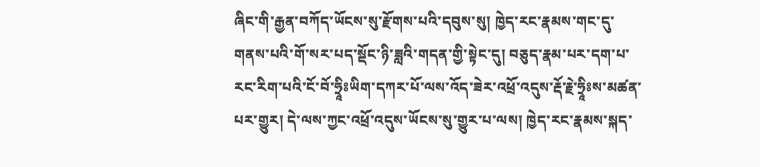ཞིང་གི་རྒྱན་བཀོད་ཡོངས་སུ་རྫོགས་པའི་དབུས་སུ། ཁྱེད་རང་རྣམས་གང་དུ་གནས་པའི་གོ་སར་པད་སྡོང་ཉི་ཟླའི་གདན་གྱི་སྟེང་དུ། བཅུད་རྣམ་པར་དག་པ་རང་རིག་པའི་ངོ་བོ་ཧྲཱིཿཡིག་དཀར་པོ་ལས་འོད་ཟེར་འཕྲོ་འདུས་རྡོ་རྗེ་ཧྲཱིཿས་མཚན་པར་གྱུར། དེ་ལས་ཀྱང་འཕྲོ་འདུས་ཡོངས་སུ་གྱུར་པ་ལས། ཁྱེད་རང་རྣམས་སྐད་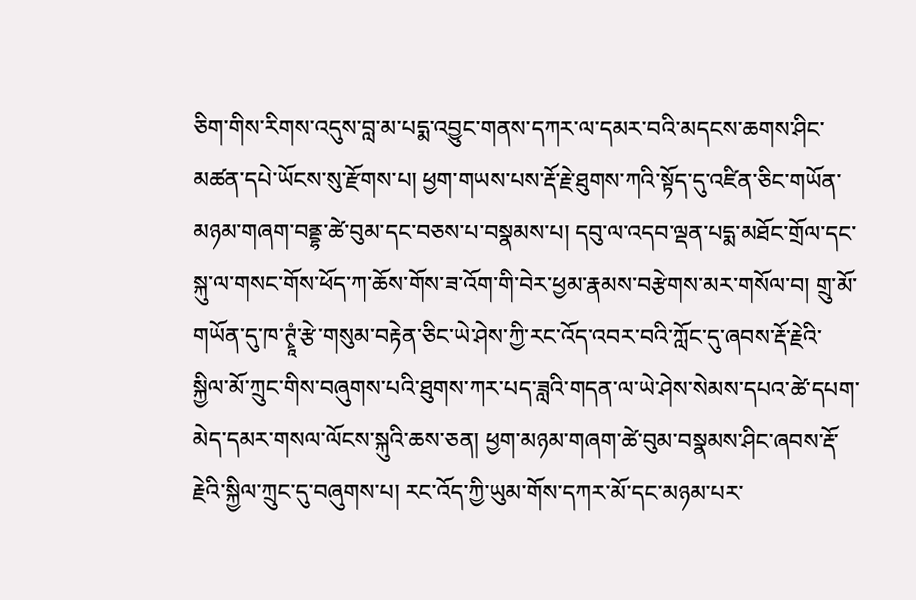ཅིག་གིས་རིགས་འདུས་བླ་མ་པདྨ་འབྱུང་གནས་དཀར་ལ་དམར་བའི་མདངས་ཆགས་ཤིང་མཚན་དཔེ་ཡོངས་སུ་རྫོགས་པ། ཕྱག་གཡས་པས་རྡོ་རྗེ་ཐུགས་ཀའི་སྟོད་དུ་འཛིན་ཅིང་གཡོན་མཉམ་གཞག་བནྡྷ་ཚེ་བུམ་དང་བཅས་པ་བསྣམས་པ། དབུ་ལ་འདབ་ལྡན་པདྨ་མཐོང་གྲོལ་དང་སྐུ་ལ་གསང་གོས་ཕོད་ཀ་ཆོས་གོས་ཟ་འོག་གི་བེར་ཕྱམ་རྣམས་བརྩེགས་མར་གསོལ་བ། གྲུ་མོ་གཡོན་དུ་ཁ་ཊྭཱཾ་རྩེ་གསུམ་བརྟེན་ཅིང་ཡེ་ཤེས་ཀྱི་རང་འོད་འབར་བའི་ཀློང་དུ་ཞབས་རྡོ་རྗེའི་སྐྱིལ་མོ་ཀྲུང་གིས་བཞུགས་པའི་ཐུགས་ཀར་པད་ཟླའི་གདན་ལ་ཡེ་ཤེས་སེམས་དཔའ་ཚེ་དཔག་མེད་དམར་གསལ་ལོངས་སྐུའི་ཆས་ཅན། ཕྱག་མཉམ་གཞག་ཚེ་བུམ་བསྣམས་ཤིང་ཞབས་རྡོ་རྗེའི་སྐྱིལ་ཀྲུང་དུ་བཞུགས་པ། རང་འོད་ཀྱི་ཡུམ་གོས་དཀར་མོ་དང་མཉམ་པར་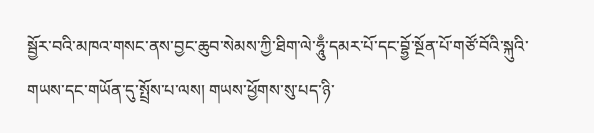སྦྱོར་བའི་མཁའ་གསང་ནས་བྱང་ཆུབ་སེམས་ཀྱི་ཐིག་ལེ་ཧཱུྃ་དམར་པོ་དང་བྷྱོ་སྔོན་པོ་གཙོ་བོའི་སྐུའི་གཡས་དང་གཡོན་དུ་སྤྲོས་པ་ལས། གཡས་ཕྱོགས་སུ་པད་ཉི་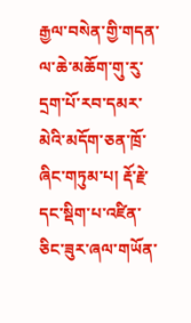རྒྱལ་བསེན་གྱི་གདན་ལ་ཆེ་མཆོག་གུ་རུ་དྲག་པོ་རབ་དམར་མེའི་མདོག་ཅན་ཁྲོ་ཞིང་གཏུམ་པ། རྡོ་རྗེ་དང་སྡིག་པ་འཛིན་ཅིང་ཟུར་ཞལ་གཡོན་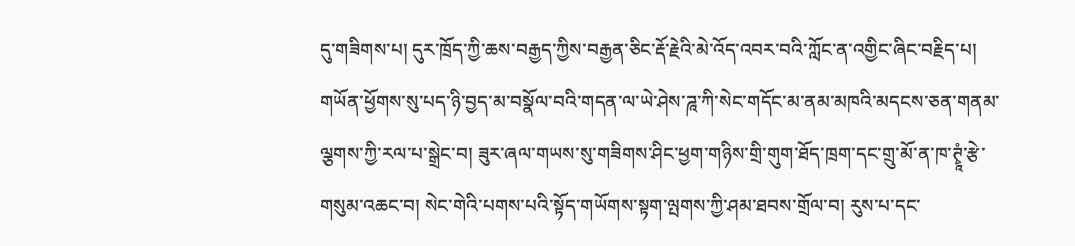དུ་གཟིགས་པ། དུར་ཁྲོད་ཀྱི་ཆས་བརྒྱད་ཀྱིས་བརྒྱན་ཅིང་རྡོ་རྗེའི་མེ་འོད་འབར་བའི་ཀློང་ན་འགྱིང་ཞིང་བརྗིད་པ། གཡོན་ཕྱོགས་སུ་པད་ཉི་བྱད་མ་བསྣོལ་བའི་གདན་ལ་ཡེ་ཤེས་ཌཱ་ཀི་སེང་གདོང་མ་ནམ་མཁའི་མདངས་ཅན་གནམ་ལྕགས་ཀྱི་རལ་པ་སྒྲེང་བ། ཟུར་ཞལ་གཡས་སུ་གཟིགས་ཤིང་ཕྱག་གཉིས་གྲི་གུག་ཐོད་ཁྲག་དང་གྲུ་མོ་ན་ཁ་ཊྭཱཾ་རྩེ་གསུམ་འཆང་བ། སེང་གེའི་པགས་པའི་སྟོད་གཡོགས་སྟག་ལྤགས་ཀྱི་ཤམ་ཐབས་གྲོལ་བ། རུས་པ་དང་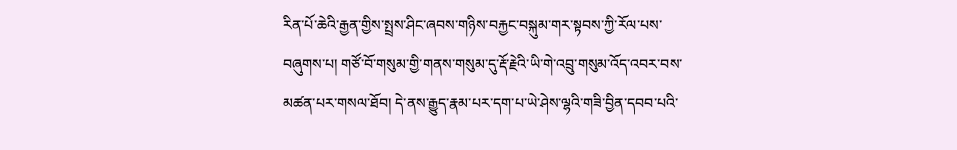རིན་པོ་ཆེའི་རྒྱན་གྱིས་སྤྲས་ཤིང་ཞབས་གཉིས་བརྐྱང་བསྐུམ་གར་སྟབས་ཀྱི་རོལ་པས་བཞུགས་པ། གཙོ་བོ་གསུམ་གྱི་གནས་གསུམ་དུ་རྡོ་རྗེའི་ཡི་གེ་འབྲུ་གསུམ་འོད་འབར་བས་མཚན་པར་གསལ་ཐོབ། དེ་ནས་རྒྱུད་རྣམ་པར་དག་པ་ཡེ་ཤེས་ལྷའི་གཟི་བྱིན་དབབ་པའི་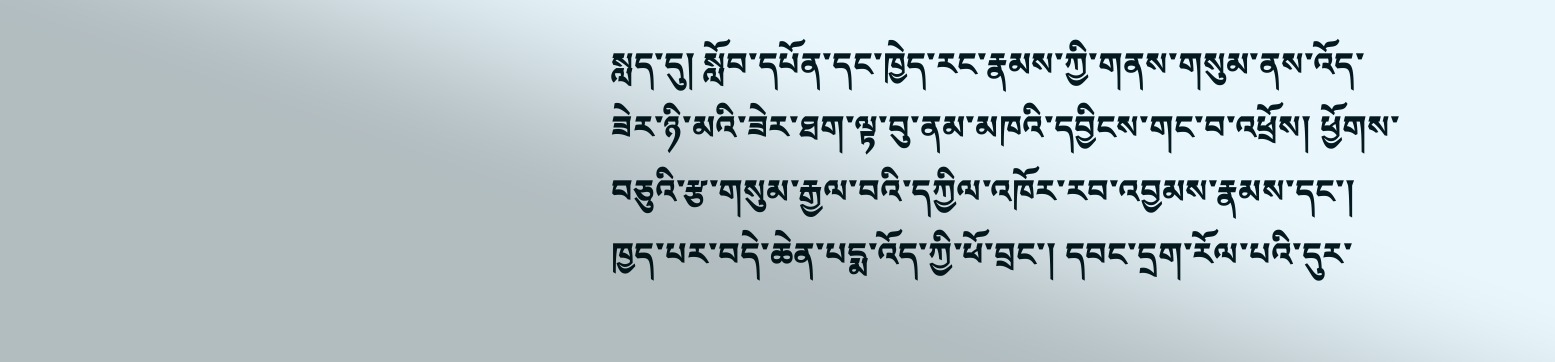སླད་དུ། སློབ་དཔོན་དང་ཁྱེད་རང་རྣམས་ཀྱི་གནས་གསུམ་ནས་འོད་ཟེར་ཉི་མའི་ཟེར་ཐག་ལྟ་བུ་ནམ་མཁའི་དབྱིངས་གང་བ་འཕྲོས། ཕྱོགས་བཅུའི་རྩ་གསུམ་རྒྱལ་བའི་དཀྱིལ་འཁོར་རབ་འབྱམས་རྣམས་དང་། ཁྱད་པར་བདེ་ཆེན་པདྨ་འོད་ཀྱི་ཕོ་བྲང་། དབང་དྲག་རོལ་པའི་དུར་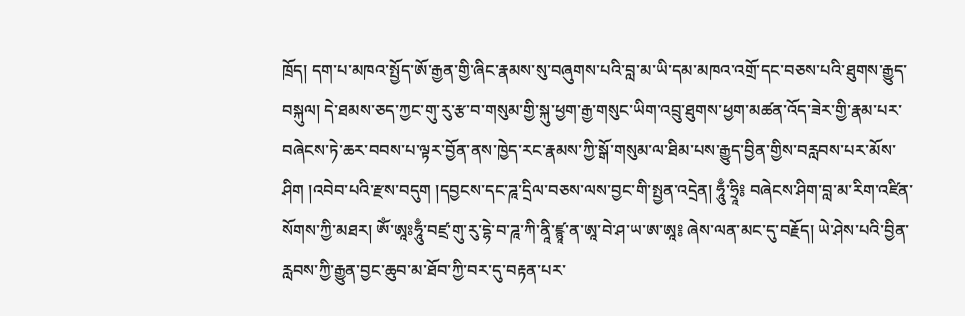ཁྲོད། དག་པ་མཁའ་སྤྱོད་ཨོ་རྒྱན་གྱི་ཞིང་རྣམས་སུ་བཞུགས་པའི་བླ་མ་ཡི་དམ་མཁའ་འགྲོ་དང་བཅས་པའི་ཐུགས་རྒྱུད་བསྐུལ། དེ་ཐམས་ཅད་ཀྱང་གུ་རུ་རྩ་བ་གསུམ་གྱི་སྐུ་ཕྱག་རྒྱ་གསུང་ཡིག་འབྲུ་ཐུགས་ཕྱག་མཚན་འོད་ཟེར་གྱི་རྣམ་པར་བཞེངས་ཏེ་ཆར་བབས་པ་ལྟར་བྱོན་ནས་ཁྱེད་རང་རྣམས་ཀྱི་སྒོ་གསུམ་ལ་ཐིམ་པས་རྒྱུད་བྱིན་གྱིས་བརླབས་པར་མོས་ཤིག །འབེབ་པའི་རྫས་བདུག །དབྱངས་དང་ཌཱ་དྲིལ་བཅས་ལས་བྱང་གི་སྤྱན་འདྲེན། ཧཱུྃ་ཧྲཱི༔ བཞེངས་ཤིག་བླ་མ་རིག་འཛིན་སོགས་ཀྱི་མཐར། ཨོཾ་ཨཱཿཧཱུྃ་བཛྲ་གུ་རུ་དྷེ་བ་ཌཱ་ཀི་ནཱི་ཛྙཱ་ན་ཨཱ་བེ་ཤ་ཡ་ཨ་ཨཱ༔ ཞེས་ལན་མང་དུ་བརྗོད། ཡེ་ཤེས་པའི་བྱིན་རླབས་ཀྱི་རྒྱུན་བྱང་ཆུབ་མ་ཐོབ་ཀྱི་བར་དུ་བརྟན་པར་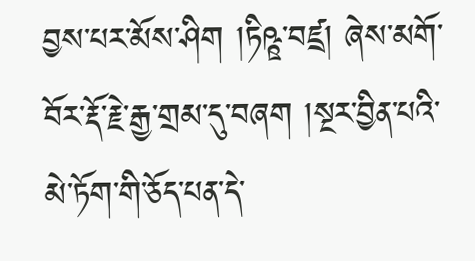བྱས་པར་མོས་ཤིག །ཏིཥྛ་བཛྲ། ཞེས་མགོ་བོར་རྡོ་རྗེ་རྒྱ་གྲམ་དུ་བཞག །སྔར་བྱིན་པའི་མེ་ཏོག་གི་ཅོད་པན་དེ་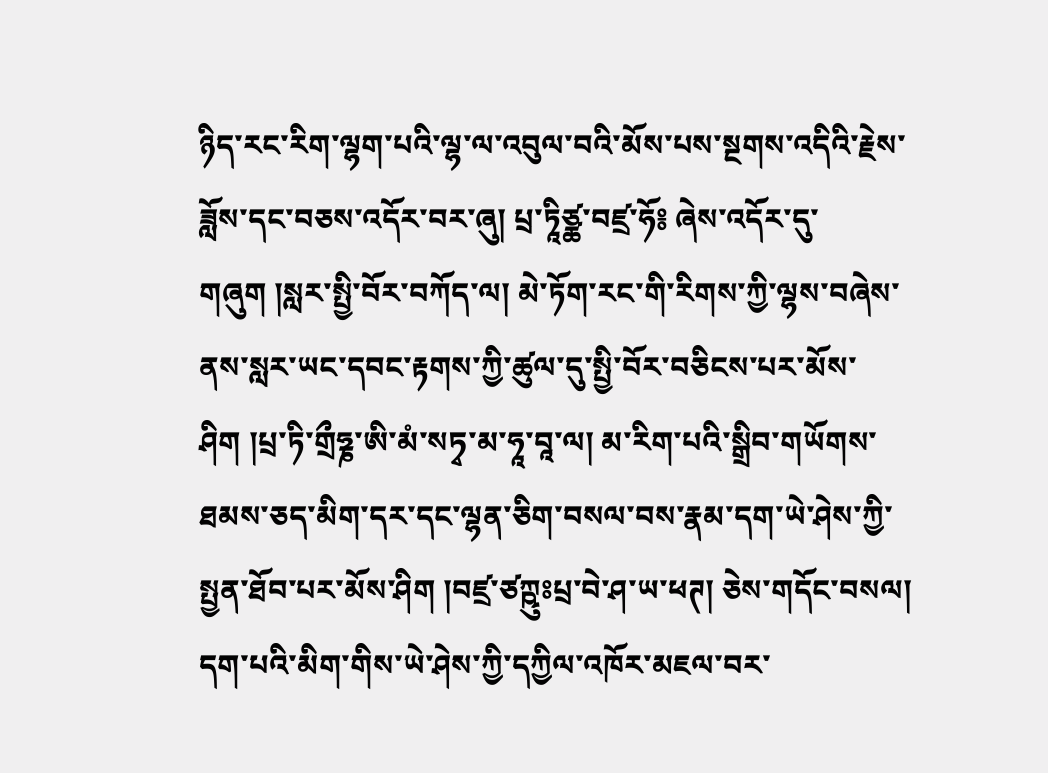ཉིད་རང་རིག་ལྷག་པའི་ལྷ་ལ་འབུལ་བའི་མོས་པས་སྔགས་འདིའི་རྗེས་ཟློས་དང་བཅས་འདོར་བར་ཞུ། པྲ་ཏཱིཙྪ་བཛྲ་ཧོ༔ ཞེས་འདོར་དུ་གཞུག །སླར་སྤྱི་བོར་བཀོད་ལ། མེ་ཏོག་རང་གི་རིགས་ཀྱི་ལྷས་བཞེས་ནས་སླར་ཡང་དབང་རྟགས་ཀྱི་ཚུལ་དུ་སྤྱི་བོར་བཅིངས་པར་མོས་ཤིག །པྲ་ཏི་གྲྀཧྞ་ཨི་མཾ་སཏྭ་མ་ཧཱ་བཱ་ལ། མ་རིག་པའི་སྒྲིབ་གཡོགས་ཐམས་ཅད་མིག་དར་དང་ལྷན་ཅིག་བསལ་བས་རྣམ་དག་ཡེ་ཤེས་ཀྱི་སྤྱན་ཐོབ་པར་མོས་ཤིག །བཛྲ་ཙཀྵུཿཔྲ་བེ་ཤ་ཡ་ཕཊ། ཅེས་གདོང་བསལ། དག་པའི་མིག་གིས་ཡེ་ཤེས་ཀྱི་དཀྱིལ་འཁོར་མཇལ་བར་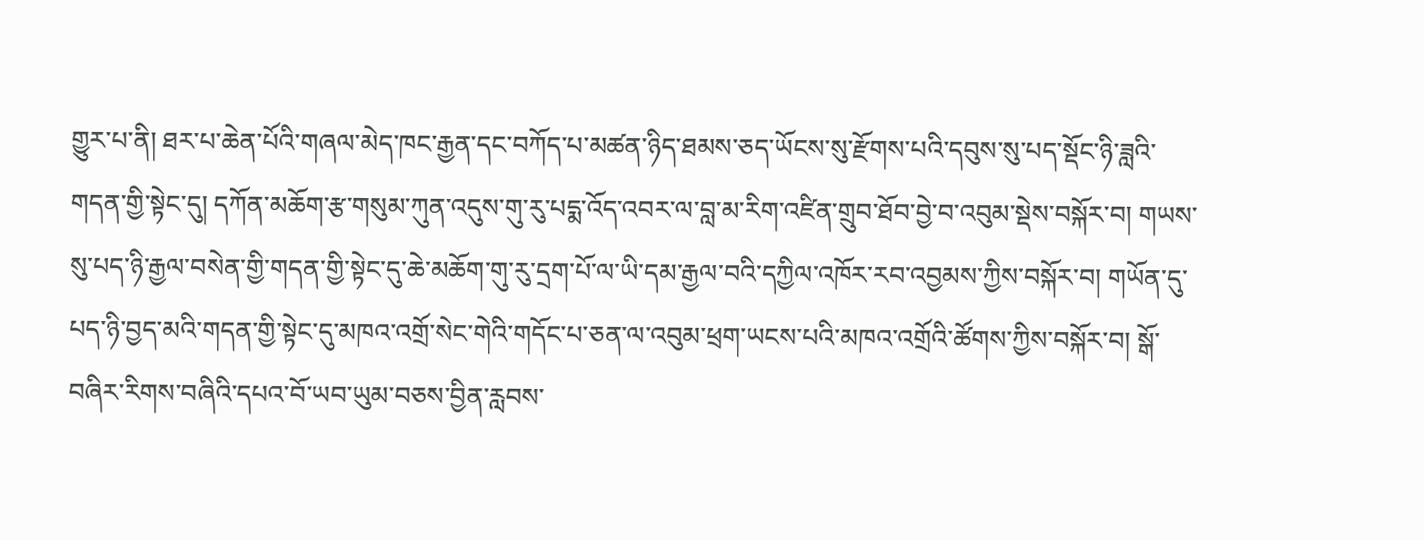གྱུར་པ་ནི། ཐར་པ་ཆེན་པོའི་གཞལ་མེད་ཁང་རྒྱན་དང་བཀོད་པ་མཚན་ཉིད་ཐམས་ཅད་ཡོངས་སུ་རྫོགས་པའི་དབུས་སུ་པད་སྡོང་ཉི་ཟླའི་གདན་གྱི་སྟེང་དུ། དཀོན་མཆོག་རྩ་གསུམ་ཀུན་འདུས་གུ་རུ་པདྨ་འོད་འབར་ལ་བླ་མ་རིག་འཛིན་གྲུབ་ཐོབ་བྱེ་བ་འབུམ་སྡེས་བསྐོར་བ། གཡས་སུ་པད་ཉི་རྒྱལ་བསེན་གྱི་གདན་གྱི་སྟེང་དུ་ཆེ་མཆོག་གུ་རུ་དྲག་པོ་ལ་ཡི་དམ་རྒྱལ་བའི་དཀྱིལ་འཁོར་རབ་འབྱམས་ཀྱིས་བསྐོར་བ། གཡོན་དུ་པད་ཉི་བྱད་མའི་གདན་གྱི་སྟེང་དུ་མཁའ་འགྲོ་སེང་གེའི་གདོང་པ་ཅན་ལ་འབུམ་ཕྲག་ཡངས་པའི་མཁའ་འགྲོའི་ཚོགས་ཀྱིས་བསྐོར་བ། སྒོ་བཞིར་རིགས་བཞིའི་དཔའ་བོ་ཡབ་ཡུམ་བཅས་བྱིན་རླབས་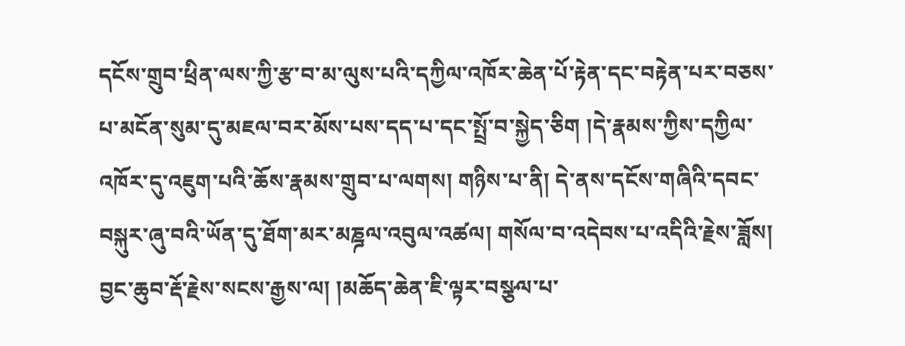དངོས་གྲུབ་ཕྲིན་ལས་ཀྱི་རྩ་བ་མ་ལུས་པའི་དཀྱིལ་འཁོར་ཆེན་པོ་རྟེན་དང་བརྟེན་པར་བཅས་པ་མངོན་སུམ་དུ་མཇལ་བར་མོས་པས་དད་པ་དང་སྤྲོ་བ་སྐྱེད་ཅིག །དེ་རྣམས་ཀྱིས་དཀྱིལ་འཁོར་དུ་འཇུག་པའི་ཆོས་རྣམས་གྲུབ་པ་ལགས། གཉིས་པ་ནི། དེ་ནས་དངོས་གཞིའི་དབང་བསྐུར་ཞུ་བའི་ཡོན་དུ་ཐོག་མར་མཎྜལ་འབུལ་འཚལ། གསོལ་བ་འདེབས་པ་འདིའི་རྗེས་ཟློས། བྱང་ཆུབ་རྡོ་རྗེས་སངས་རྒྱས་ལ། །མཆོད་ཆེན་ཇི་ལྟར་བསྩལ་པ་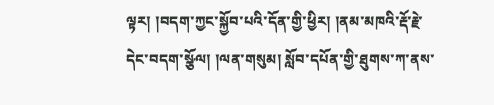ལྟར། །བདག་ཀྱང་སྐྱོབ་པའི་དོན་གྱི་ཕྱིར། །ནམ་མཁའི་རྡོ་རྗེ་དེང་བདག་སྩོལ། །ལན་གསུམ། སློབ་དཔོན་གྱི་ཐུགས་ཀ་ནས་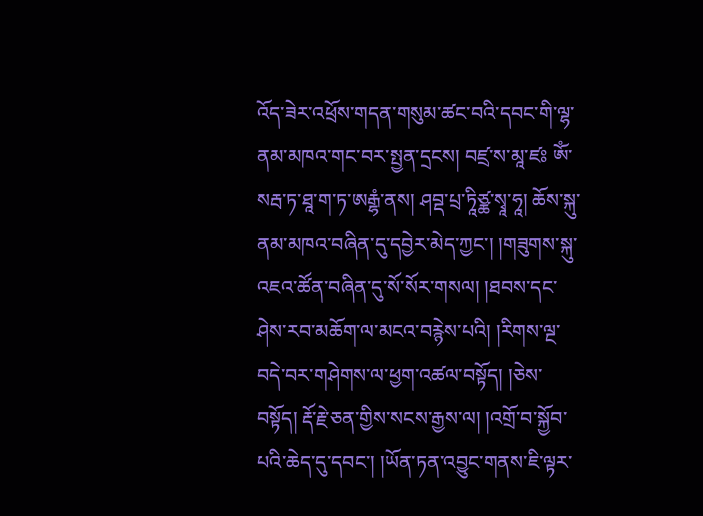འོད་ཟེར་འཕྲོས་གདན་གསུམ་ཚང་བའི་དབང་གི་ལྷ་ནམ་མཁའ་གང་བར་སྤྱན་དྲངས། བཛྲ་ས་མཱ་ཛཿ ཨོཾ་སརྦ་ཏ་ཐཱ་ག་ཏ་ཨརྒྷཾ་ནས། ཤབྡ་པྲ་ཏཱིཙྪ་སྭཱ་ཧཱ། ཆོས་སྐུ་ནམ་མཁའ་བཞིན་དུ་དབྱེར་མེད་ཀྱང་། །གཟུགས་སྐུ་འཇའ་ཚོན་བཞིན་དུ་སོ་སོར་གསལ། །ཐབས་དང་ཤེས་རབ་མཆོག་ལ་མངའ་བརྙེས་པའི། །རིགས་ལྔ་བདེ་བར་གཤེགས་ལ་ཕྱག་འཚལ་བསྟོད། །ཅེས་བསྟོད། རྡོ་རྗེ་ཅན་གྱིས་སངས་རྒྱས་ལ། །འགྲོ་བ་སྐྱོབ་པའི་ཆེད་དུ་དབང་། །ཡོན་ཏན་འབྱུང་གནས་ཇི་ལྟར་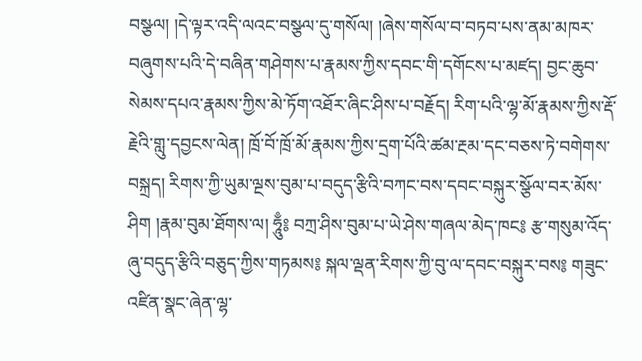བསྩལ། །དེ་ལྟར་འདི་ལའང་བསྩལ་དུ་གསོལ། །ཞེས་གསོལ་བ་བཏབ་པས་ནམ་མཁར་བཞུགས་པའི་དེ་བཞིན་གཤེགས་པ་རྣམས་ཀྱིས་དབང་གི་དགོངས་པ་མཛད། བྱང་ཆུབ་སེམས་དཔའ་རྣམས་ཀྱིས་མེ་ཏོག་འཐོར་ཞིང་ཤིས་པ་བརྗོད། རིག་པའི་ལྷ་མོ་རྣམས་ཀྱིས་རྡོ་རྗེའི་གླུ་དབྱངས་ལེན། ཁྲོ་བོ་ཁྲོ་མོ་རྣམས་ཀྱིས་དྲག་པོའི་ཚམ་རྔམ་དང་བཅས་ཏེ་བགེགས་བསྐྲད། རིགས་ཀྱི་ཡུམ་ལྔས་བུམ་པ་བདུད་རྩིའི་བཀང་བས་དབང་བསྐུར་སྩོལ་བར་མོས་ཤིག །རྣམ་བུམ་ཐོགས་ལ། ཧཱུྃ༔ བཀྲ་ཤིས་བུམ་པ་ཡེ་ཤེས་གཞལ་མེད་ཁང༔ རྩ་གསུམ་འོད་ཞུ་བདུད་རྩིའི་བཅུད་ཀྱིས་གཏམས༔ སྐལ་ལྡན་རིགས་ཀྱི་བུ་ལ་དབང་བསྐུར་བས༔ གཟུང་འཛིན་སྣང་ཞེན་ལྷ་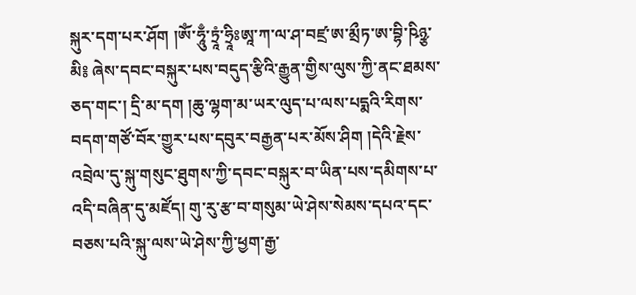སྐུར་དག་པར་ཤོག །ཨོཾ་ཧཱུྃ་ཏྲཱཾ་ཧྲཱིཿཨཱ་ཀ་ལ་ཤ་བཛྲ་ཨ་མྲྀཏ་ཨ་བྷི་ཥིཉྩ་མི༔ ཞེས་དབང་བསྐུར་པས་བདུད་རྩིའི་རྒྱུན་གྱིས་ལུས་ཀྱི་ནང་ཐམས་ཅད་གང་། དྲི་མ་དག །ཆུ་ལྷག་མ་ཡར་ལུད་པ་ལས་པདྨའི་རིགས་བདག་གཙོ་བོར་གྱུར་པས་དབུར་བརྒྱན་པར་མོས་ཤིག །དེའི་རྗེས་འབྲེལ་དུ་སྐུ་གསུང་ཐུགས་ཀྱི་དབང་བསྐུར་བ་ཡིན་པས་དམིགས་པ་འདི་བཞིན་དུ་མཛོད། གུ་རུ་རྩ་བ་གསུམ་ཡེ་ཤེས་སེམས་དཔའ་དང་བཅས་པའི་སྐུ་ལས་ཡེ་ཤེས་ཀྱི་ཕྱག་རྒྱ་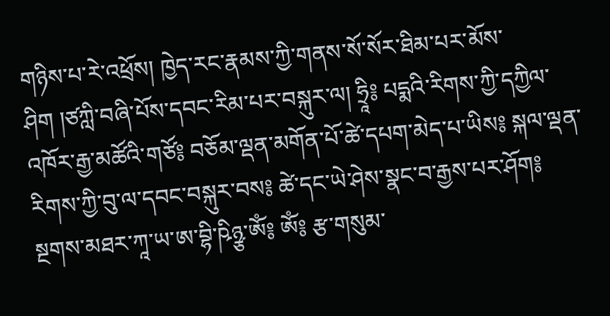གཉིས་པ་རེ་འཕྲོས། ཁྱེད་རང་རྣམས་ཀྱི་གནས་སོ་སོར་ཐིམ་པར་མོས་ཤིག །ཙཀླི་བཞི་པོས་དབང་རིམ་པར་བསྐུར་ལ། ཧྲཱི༔ པདྨའི་རིགས་ཀྱི་དཀྱིལ་འཁོར་རྒྱ་མཚོའི་གཙོ༔ བཅོམ་ལྡན་མགོན་པོ་ཚེ་དཔག་མེད་པ་ཡིས༔ སྐལ་ལྡན་རིགས་ཀྱི་བུ་ལ་དབང་བསྐུར་བས༔ ཚེ་དང་ཡེ་ཤེས་སྣང་བ་རྒྱས་པར་ཤོག༔ སྔགས་མཐར་ཀཱ་ཡ་ཨ་བྷི་ཥིཉྩ་ཨོཾ༔ ཨོཾ༔ རྩ་གསུམ་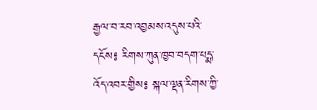རྒྱལ་བ་རབ་འབྱམས་འདུས་པའི་དངོས༔ རིགས་ཀུན་ཁྱབ་བདག་པདྨ་འོད་འབར་གྱིས༔ སྐལ་ལྡན་རིགས་ཀྱི་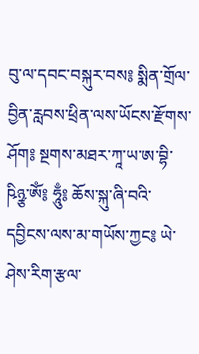བུ་ལ་དབང་བསྐུར་བས༔ སྨིན་གྲོལ་བྱིན་རླབས་ཕྲིན་ལས་ཡོངས་རྫོགས་ཤོག༔ སྔགས་མཐར་ཀཱ་ཡ་ཨ་བྷི་ཥིཉྩ་ཨོཾ༔ ཧཱུྃ༔ ཆོས་སྐུ་ཞི་བའི་དབྱིངས་ལས་མ་གཡོས་ཀྱང༔ ཡེ་ཤེས་རིག་རྩལ་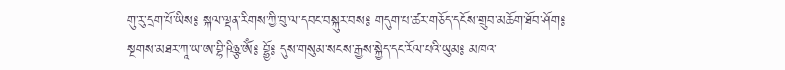གུ་རུ་དྲག་པོ་ཡིས༔ སྐལ་ལྡན་རིགས་ཀྱི་བུ་ལ་དབང་བསྐུར་བས༔ གདུག་པ་ཚར་གཅོད་དངོས་གྲུབ་མཆོག་ཐོབ་ཤོག༔ སྔགས་མཐར་ཀཱ་ཡ་ཨ་བྷི་ཥིཉྩ་ཨོཾ༔ བྷྱོ༔ དུས་གསུམ་སངས་རྒྱས་སྐྱེད་དང་རོལ་པའི་ཡུམ༔ མཁའ་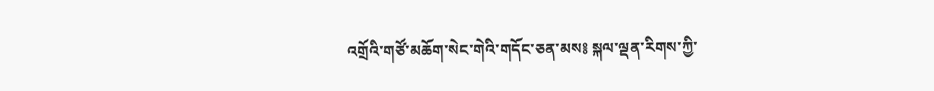འགྲོའི་གཙོ་མཆོག་སེང་གེའི་གདོང་ཅན་མས༔ སྐལ་ལྡན་རིགས་ཀྱི་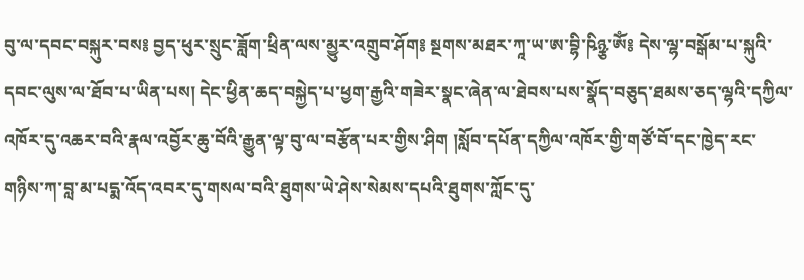བུ་ལ་དབང་བསྐུར་བས༔ བྱད་ཕུར་སྲུང་ཟློག་ཕྲིན་ལས་མྱུར་འགྲུབ་ཤོག༔ སྔགས་མཐར་ཀཱ་ཡ་ཨ་བྷི་ཥིཉྩ་ཨོཾ༔ དེས་ལྷ་བསྒོམ་པ་སྐུའི་དབང་ལུས་ལ་ཐོབ་པ་ཡིན་པས། དེང་ཕྱིན་ཆད་བསྐྱེད་པ་ཕྱག་རྒྱའི་གཟེར་སྣང་ཞེན་ལ་ཐེབས་པས་སྣོད་བཅུད་ཐམས་ཅད་ལྷའི་དཀྱིལ་འཁོར་དུ་འཆར་བའི་རྣལ་འབྱོར་ཆུ་བོའི་རྒྱུན་ལྟ་བུ་ལ་བརྩོན་པར་གྱིས་ཤིག །སློབ་དཔོན་དཀྱིལ་འཁོར་གྱི་གཙོ་བོ་དང་ཁྱེད་རང་གཉིས་ཀ་བླ་མ་པདྨ་འོད་འབར་དུ་གསལ་བའི་ཐུགས་ཡེ་ཤེས་སེམས་དཔའི་ཐུགས་ཀློང་དུ་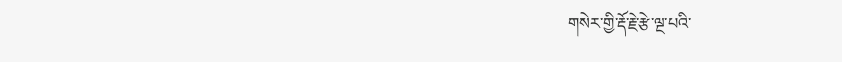གསེར་གྱི་རྡོ་རྗེ་རྩེ་ལྔ་པའི་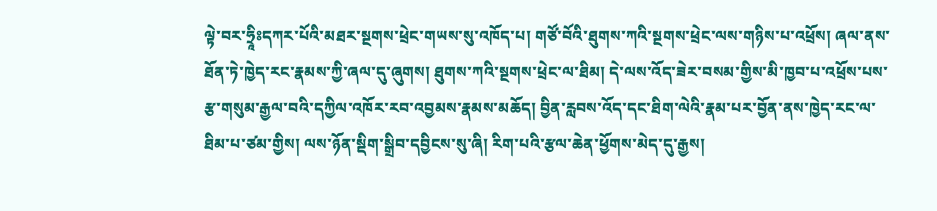ལྟེ་བར་ཧྲཱིཿདཀར་པོའི་མཐར་སྔགས་ཕྲེང་གཡས་སུ་འཁོད་པ། གཙོ་བོའི་ཐུགས་ཀའི་སྔགས་ཕྲེང་ལས་གཉིས་པ་འཕྲོས། ཞལ་ནས་ཐོན་ཏེ་ཁྱེད་རང་རྣམས་ཀྱི་ཞལ་དུ་ཞུགས། ཐུགས་ཀའི་སྔགས་ཕྲེང་ལ་ཐིམ། དེ་ལས་འོད་ཟེར་བསམ་གྱིས་མི་ཁྱབ་པ་འཕྲོས་པས་རྩ་གསུམ་རྒྱལ་བའི་དཀྱིལ་འཁོར་རབ་འབྱམས་རྣམས་མཆོད། བྱིན་རླབས་འོད་དང་ཐིག་ལེའི་རྣམ་པར་བྱོན་ནས་ཁྱེད་རང་ལ་ཐིམ་པ་ཙམ་གྱིས། ལས་ཉོན་སྡིག་སྒྲིབ་དབྱིངས་སུ་ཞི། རིག་པའི་རྩལ་ཆེན་ཕྱོགས་མེད་དུ་རྒྱས།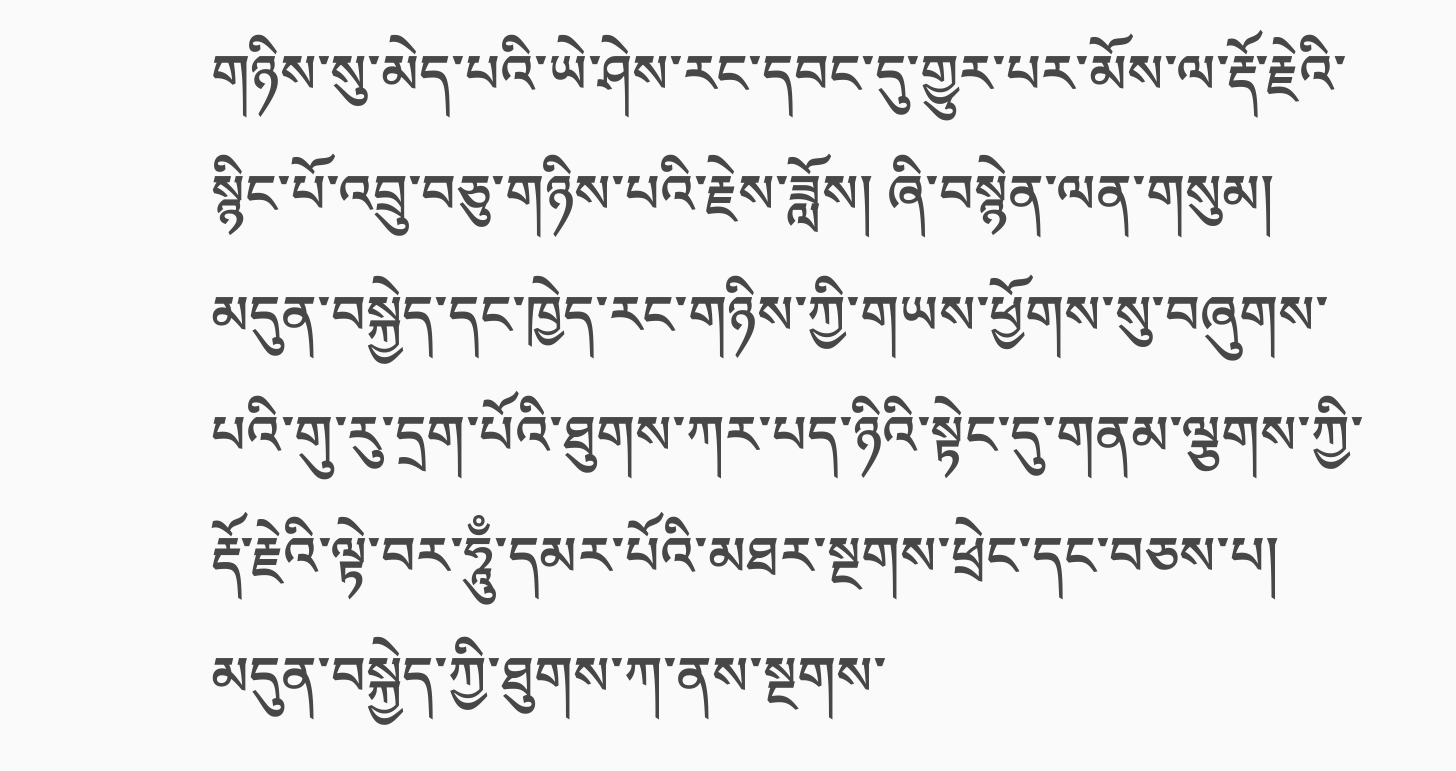གཉིས་སུ་མེད་པའི་ཡེ་ཤེས་རང་དབང་དུ་གྱུར་པར་མོས་ལ་རྡོ་རྗེའི་སྙིང་པོ་འབྲུ་བཅུ་གཉིས་པའི་རྗེས་ཟློས། ཞི་བསྙེན་ལན་གསུམ། མདུན་བསྐྱེད་དང་ཁྱེད་རང་གཉིས་ཀྱི་གཡས་ཕྱོགས་སུ་བཞུགས་པའི་གུ་རུ་དྲག་པོའི་ཐུགས་ཀར་པད་ཉིའི་སྟེང་དུ་གནམ་ལྕགས་ཀྱི་རྡོ་རྗེའི་ལྟེ་བར་ཧཱུྃ་དམར་པོའི་མཐར་སྔགས་ཕྲེང་དང་བཅས་པ། མདུན་བསྐྱེད་ཀྱི་ཐུགས་ཀ་ནས་སྔགས་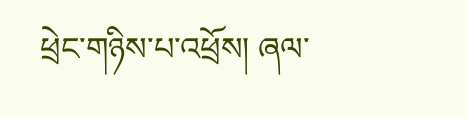ཕྲེང་གཉིས་པ་འཕྲོས། ཞལ་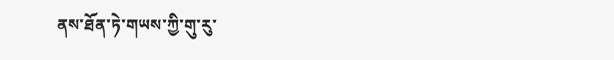ནས་ཐོན་ཏེ་གཡས་ཀྱི་གུ་རུ་